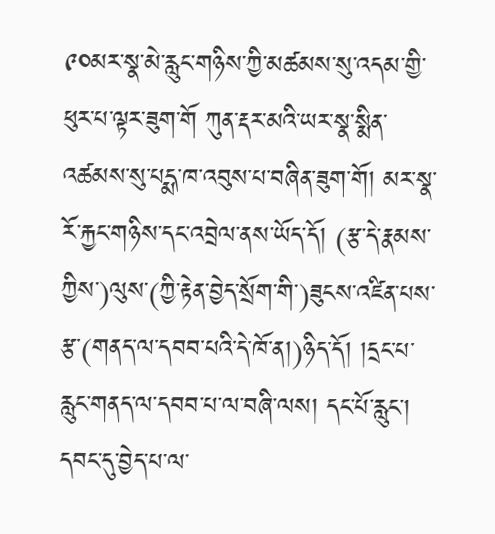༩༠མར་སྣ་མེ་རླུང་གཉིས་ཀྱི་མཚམས་སུ་འདམ་གྱི་ཕུར་པ་ལྟར་ཟུག་གོ ཀུན་རྡར་མའི་ཡར་སྣ་སྨིན་འཚམས་སུ་པདྨ་ཁ་འབུས་པ་བཞིན་ཟུག་གོ། མར་སྣ་རོ་རྐྱང་གཉིས་དང་འབྲེལ་ནས་ཡོད་དོ། (རྩ་དེ་རྣམས་ཀྱིས་)ལུས་(ཀྱི་རྟེན་བྱེད་སྲོག་གི་)ཟུངས་འཛིན་པས་རྩ་(གནད་ལ་དབབ་པའི་དེ་ཁོ་ན།)ཉིད་དོ། །དྲང་པ་རླུང་གནད་ལ་དབབ་པ་ལ་བཞི་ལས། དང་པོ་རླུང་། དབང་དུ་བྱེད་པ་ལ་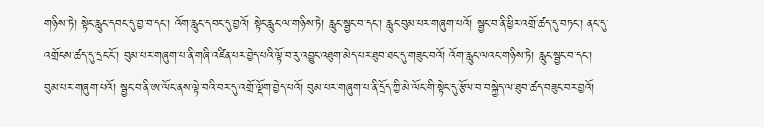གཉིས་ཏེ། སྟེང་རླུང་དབང་དུ་བྱ་བ་དང་། འོག་རླུང་དབང་དུ་བྱའོ། སྟེང་རླུང་ལ་གཉིས་ཏེ། རླུང་སྦྱང་བ་དང་། རླུང་བུམ་པར་གཞུག་པའོ། སྦྱང་བ་ནི་ཕྱིར་འགྲོ་ཚད་དུ་བཏང་། ནང་དུ་འགྲོངས་ཚད་དུ་དྲང་ངོ་། བུམ་པར་གཞུག་པ་ནི་གཞི་འཛིན་པར་བྱེད་པའི་ལྟོ་བ་རུ་འབྱུང་འཐུག་མེད་པར་ཐུབ་ཐང་དུ་གཟུང་བའོ། འོག་རླུང་ལའང་གཉིས་ཏེ། རླུང་སྦྱང་བ་དང་། བུམ་པར་གཞུག་པའོ། སྦྱང་བ་ནི་ཨ་ལོང་ནས་ལྟེ་བའི་བར་དུ་འགྲོ་ལྡོག་བྱེད་པའོ། བུམ་པར་གཞུག་པ་ནི་དྲོད་ཀྱི་མེ་ལོང་གི་སྟེང་དུ་རྩོལ་བ་བསྐྱེད་ལ་ཐུབ་ཚད་བཟུང་བར་བྱའོ།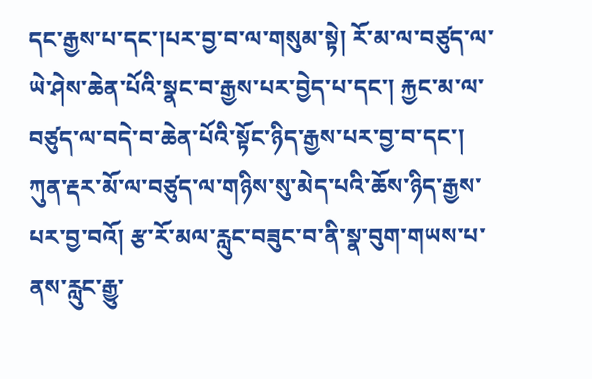དང་རྒྱས་པ་དང་།པར་བྱ་བ་ལ་གསུམ་སྟེ། རོ་མ་ལ་བཙུད་ལ་ཡེ་ཤེས་ཆེན་པོའི་སྣང་བ་རྒྱས་པར་བྱེད་པ་དང་། རྐྱང་མ་ལ་བཙུད་ལ་བདེ་བ་ཆེན་པོའི་སྟོང་ཉིད་རྒྱས་པར་བྱ་བ་དང་། ཀུན་རྡར་མོ་ལ་བཙུད་ལ་གཉིས་སུ་མེད་པའི་ཆོས་ཉིད་རྒྱས་པར་བྱ་བའོ། རྩ་རོ་མལ་རླུང་བཟུང་བ་ནི་སྣ་བུག་གཡས་པ་ནས་རླུང་རྒྱུ་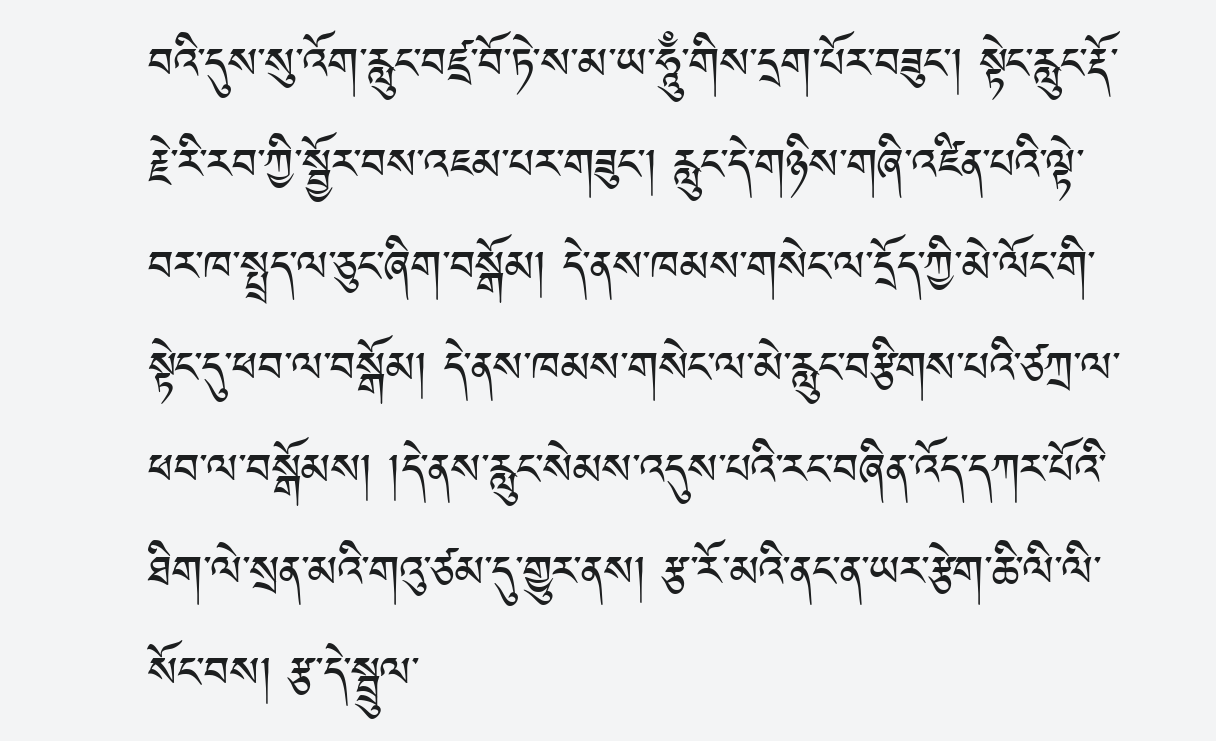བའི་དུས་སུ་འོག་རླུང་བཛྲ་བོ་ཏེ་ས་མ་ཡ་ཧཱུྃ་གིས་དྲག་པོར་བཟུང་། སྟེང་རླུང་རྡོ་རྗེ་རི་རབ་ཀྱི་སྦྱོར་བས་འཇམ་པར་གཟུང་། རླུང་དེ་གཉིས་གཞི་འཛིན་པའི་ལྟེ་བར་ཁ་སྤྲད་ལ་ཅུང་ཞིག་བསྒོམ། དེ་ནས་ཁམས་གསེང་ལ་དྲོད་ཀྱི་མེ་ལོང་གི་སྟེང་དུ་ཕབ་ལ་བསྒོམ། དེ་ནས་ཁམས་གསེང་ལ་མེ་རླུང་བརྩིགས་པའི་ཙཀྲ་ལ་ཕབ་ལ་བསྒོམས། །དེ་ནས་རླུང་སེམས་འདུས་པའི་རང་བཞིན་འོད་དཀར་པོའི་ཐིག་ལེ་སྲན་མའི་གའུ་ཙམ་དུ་གྱུར་ནས། རྩ་རོ་མའི་ནང་ན་ཡར་རྩེག་ཆི་ལི་ལི་སོང་བས། རྩ་དེ་སྦྲུལ་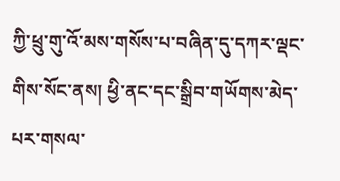ཀྱི་ཕྲུ་གུ་འོ་མས་གསོས་པ་བཞིན་དུ་དཀར་ལྡང་གིས་སོང་ནས། ཕྱི་ནང་དང་སྒྲིབ་གཡོགས་མེད་པར་གསལ་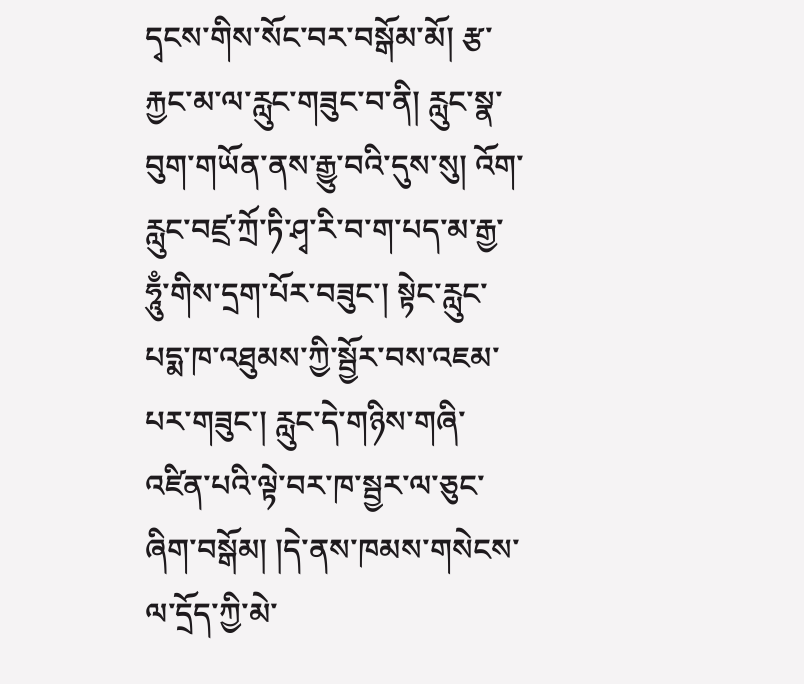དྭངས་གིས་སོང་བར་བསྒོམ་མོ། རྩ་རྐྱང་མ་ལ་རླུང་གཟུང་བ་ནི། རླུང་སྣ་བུག་གཡོན་ནས་རྒྱུ་བའི་དུས་སུ། འོག་རླུང་བཛྲ་ཀྲོ་ཏི་ཤྭ་རི་བ་ག་པད་མ་རྒྱ་ཧཱུྃ་གིས་དྲག་པོར་བཟུང་། སྟེང་རླུང་པདྨ་ཁ་འཐུམས་ཀྱི་སྦྱོར་བས་འཇམ་པར་གཟུང་། རླུང་དེ་གཉིས་གཞི་འཛིན་པའི་ལྟེ་བར་ཁ་སྦྱར་ལ་ཅུང་ཞིག་བསྒོམ། །དེ་ནས་ཁམས་གསེངས་ལ་དྲོད་ཀྱི་མེ་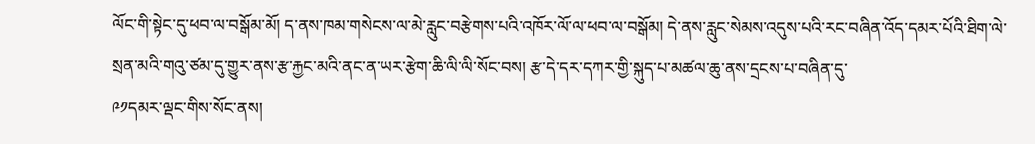ལོང་གི་སྟེང་དུ་ཕབ་ལ་བསྒོམ་མོ། ད་ནས་ཁམ་གསེངས་ལ་མེ་རླུང་བརྩེགས་པའི་འཁོར་ལོ་ལ་ཕབ་ལ་བསྒོམ། དེ་ནས་རླུང་སེམས་འདུས་པའི་རང་བཞིན་འོད་དམར་པོའི་ཐིག་ལེ་སྲན་མའི་གའུ་ཙམ་དུ་གྱུར་ནས་རྩ་རྐྱང་མའི་ནང་ན་ཡར་རྩེག་ཆི་ལི་ལི་སོང་བས། རྩ་དེ་དར་དཀར་གྱི་སྐུད་པ་མཚལ་ཆུ་ནས་དྲངས་པ་བཞིན་དུ་
༩༡དམར་ལྡང་གིས་སོང་ནས།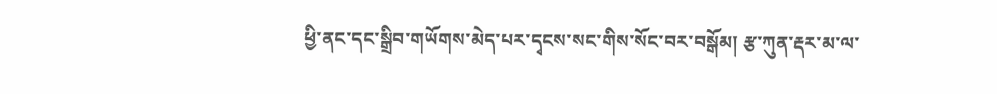ཕྱི་ནང་དང་སྒྲིབ་གཡོགས་མེད་པར་དྭངས་སང་གིས་སོང་བར་བསྒོམ། རྩ་ཀུན་རྡར་མ་ལ་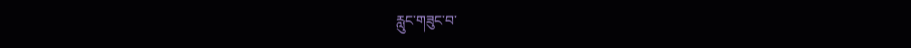རླུང་གཟུང་བ་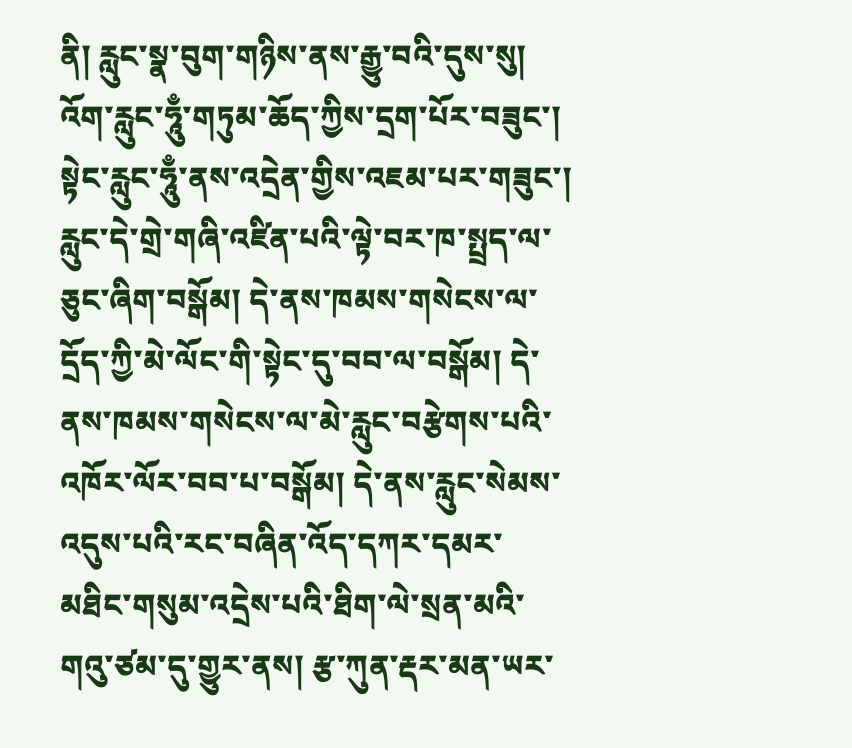ནི། རླུང་སྣ་བུག་གཉིས་ནས་རྒྱུ་བའི་དུས་སུ། འོག་རླུང་ཧཱུྃ་གཏུམ་ཆོད་ཀྱིས་དྲག་པོར་བཟུང་། སྟེང་རླུང་ཧཱུྃ་ནས་འདྲེན་གྱིས་འཇམ་པར་གཟུང་། རླུང་དེ་གྲེ་གཞི་འཛིན་པའི་ལྟེ་བར་ཁ་སྤྲད་ལ་ཅུང་ཞིག་བསྒོམ། དེ་ནས་ཁམས་གསེངས་ལ་དྲོད་ཀྱི་མེ་ལོང་གི་སྟེང་དུ་བབ་ལ་བསྒོམ། དེ་ནས་ཁམས་གསེངས་ལ་མེ་རླུང་བརྩེགས་པའི་འཁོར་ལོར་བབ་པ་བསྒོམ། དེ་ནས་རླུང་སེམས་འདུས་པའི་རང་བཞིན་འོད་དཀར་དམར་མཐིང་གསུམ་འདྲེས་པའི་ཐིག་ལེ་སྲན་མའི་གའུ་ཙམ་དུ་གྱུར་ནས། རྩ་ཀུན་རྡར་མན་ཡར་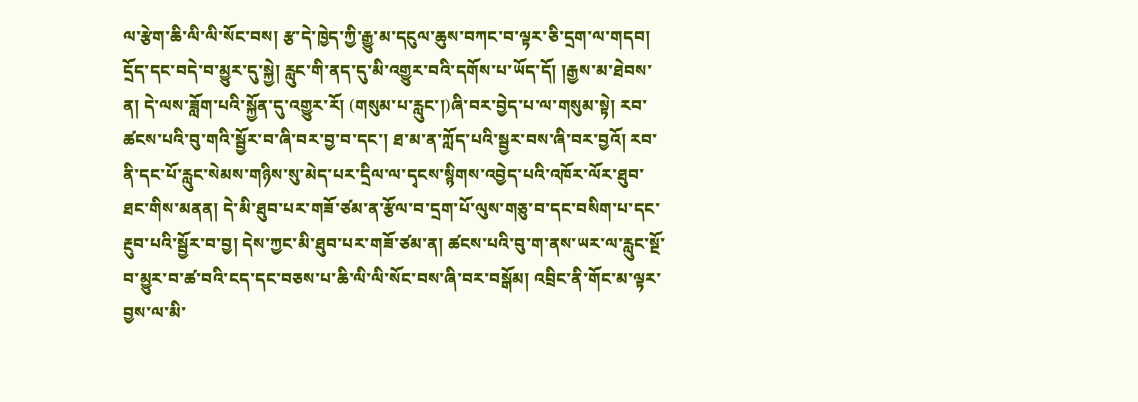ལ་རྩེག་ཆི་ལི་ལི་སོང་བས། རྩ་དེ་ཁྱེད་ཀྱི་རྒྱུ་མ་དངུལ་ཆུས་བཀང་བ་ལྟར་ཅི་དྲག་ལ་གདབ། དྲོད་དང་བདེ་བ་མྱུར་དུ་སྐྱེ། རླུང་གི་ནད་དུ་མི་འགྱུར་བའི་དགོས་པ་ཡོད་དོ། །རྒྱས་མ་ཐེབས་ན། དེ་ལས་ཟློག་པའི་སྐྱོན་དུ་འགྱུར་རོ། (གསུམ་པ་རླུང་།)ཞི་བར་བྱེད་པ་ལ་གསུམ་སྟེ། རབ་ཚངས་པའི་བུ་གའི་སྦྱོར་བ་ཞི་བར་བྱ་བ་དང་། ཐ་མ་ན་ཀློད་པའི་སྦྱར་བས་ཞི་བར་བྱའོ། རབ་ནི་དང་པོ་རླུང་སེམས་གཉིས་སུ་མེད་པར་དྲིལ་ལ་དྭངས་སྙིགས་འབྱེད་པའི་འཁོར་ལོར་ཐུབ་ཐང་གིས་མནན། དེ་མི་ཐུབ་པར་གཟོ་ཙམ་ན་རྩོལ་བ་དྲག་པོ་ལུས་གཅུ་བ་དང་བསིག་པ་དང་རྔུབ་པའི་སྦྱོར་བ་བྱ། དེས་ཀྱང་མི་ཐུབ་པར་གཟོ་ཙམ་ན། ཚངས་པའི་བུ་ག་ནས་ཡར་ལ་རླུང་སྔོ་བ་མྱུར་བ་ཚ་བའི་ངད་དང་བཅས་པ་ཆི་ལི་ལི་སོང་བས་ཞི་བར་བསྒོམ། འབྲིང་ནི་གོང་མ་ལྟར་བྱས་ལ་མི་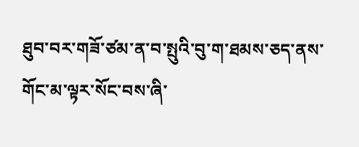ཐུབ་བར་གཟོ་ཙམ་ན་བ་སྤུའི་བུ་ག་ཐམས་ཅད་ནས་གོང་མ་ལྟར་སོང་བས་ཞི་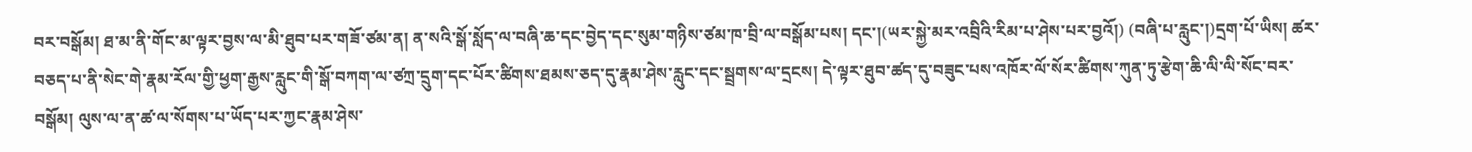བར་བསྒོམ། ཐ་མ་ནི་གོང་མ་ལྟར་བྱས་ལ་མི་ཐུབ་པར་གཟོ་ཙམ་ན། ན་སའི་སྒོ་སློད་ལ་བཞི་ཆ་དང་བྱེད་དང་སུམ་གཉིས་ཙམ་ཁ་བྲི་ལ་བསྒོམ་པས། དང་།(ཡར་སྐྱེ་མར་འབྲིའི་རིམ་པ་ཤེས་པར་བྱའོ།) (བཞི་པ་རླུང་།)དྲག་པོ་ཡིས། ཚར་བཅད་པ་ནི་སེང་གེ་རྣམ་རོལ་གྱི་ཕྱག་རྒྱས་རླུང་གི་སྒོ་བཀག་ལ་ཙཀྲ་དྲུག་དང་པོར་ཚིགས་ཐམས་ཅད་དུ་རྣམ་ཤེས་རླུང་དང་སྦྲགས་ལ་དྲངས། དེ་ལྟར་ཐུབ་ཚད་དུ་བཟུང་པས་འཁོར་ལོ་སོར་ཚིགས་ཀུན་ཏུ་རྩེག་ཆི་ལི་ལི་སོང་བར་བསྒོམ། ལུས་ལ་ན་ཚ་ལ་སོགས་པ་ཡོད་པར་ཀྱང་རྣམ་ཤེས་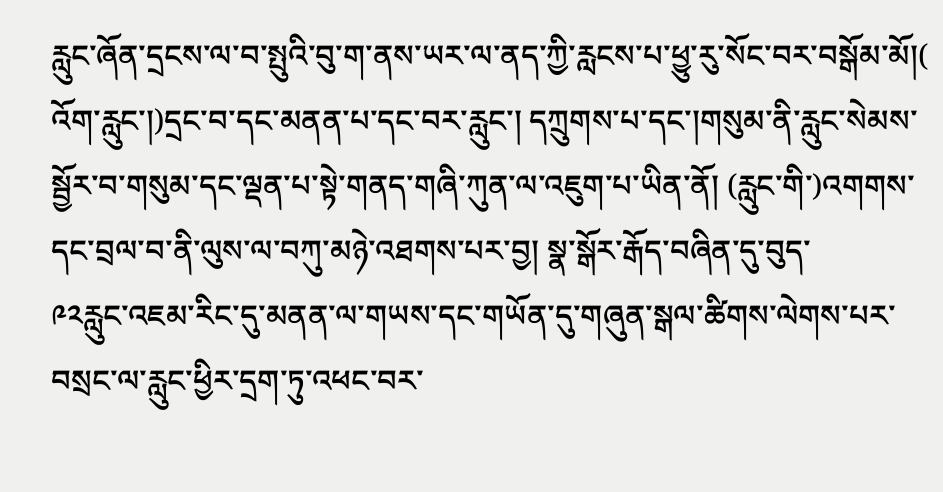རླུང་ཞོན་དྲངས་ལ་བ་སྤུའི་བུ་ག་ནས་ཡར་ལ་ནད་ཀྱི་རླངས་པ་ཕྱུ་རུ་སོང་བར་བསྒོམ་མོ།( འོག་རླུང་།)དྲང་བ་དང་མནན་པ་དང་བར་རླུང་། དཀྲུགས་པ་དང་།གསུམ་ནི་རླུང་སེམས་སྦྱོར་བ་གསུམ་དང་ལྡན་པ་སྟེ་གནད་གཞི་ཀུན་ལ་འཇུག་པ་ཡིན་ནོ། (རླུང་གི་)འགགས་དང་བྲལ་བ་ནི་ལུས་ལ་བཀུ་མཉེ་འཐགས་པར་བྱ། སྣ་སྒོར་རྒོད་བཞིན་དུ་བུད་
༩༢རླུང་འཇམ་རིང་དུ་མནན་ལ་གཡས་དང་གཡོན་དུ་གཞུན་སྒལ་ཚིགས་ལེགས་པར་བསྲང་ལ་རླུང་ཕྱིར་དྲག་ཏུ་འཕང་བར་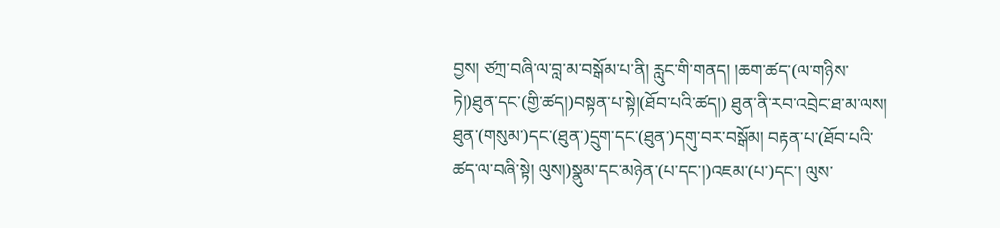བྱས། ཙཀྲ་བཞི་ལ་བླ་མ་བསྒོམ་པ་ནི། རླུང་གི་གནད། །ཆག་ཚད་(ལ་གཉིས་ཏེ།)ཐུན་དང་(གྱི་ཚད།)བསྟན་པ་སྟེ།(ཐོབ་པའི་ཚད།) ཐུན་ནི་རབ་འབྲེང་ཐ་མ་ལས། ཐུན་(གསུམ་)དང་(ཐུན་)དྲུག་དང་(ཐུན་)དགུ་བར་བསྒོམ། བརྟན་པ་(ཐོབ་པའི་ཚད་ལ་བཞི་སྟེ། ལུས།)སྣུམ་དང་མཉེན་(པ་དང་།)འཇམ་(པ་)དང་། ལུས་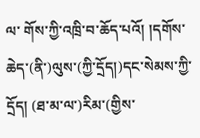ལ་ གོས་ཀྱི་འཁྲི་བ་ཆོད་པའོ། །དགོས་ཆེད་(ནི་)ལུས་(ཀྱི་དྲོད།)དང་སེམས་ཀྱི་དྲོད། (ཐ་མ་ལ་)རིམ་(གྱིས་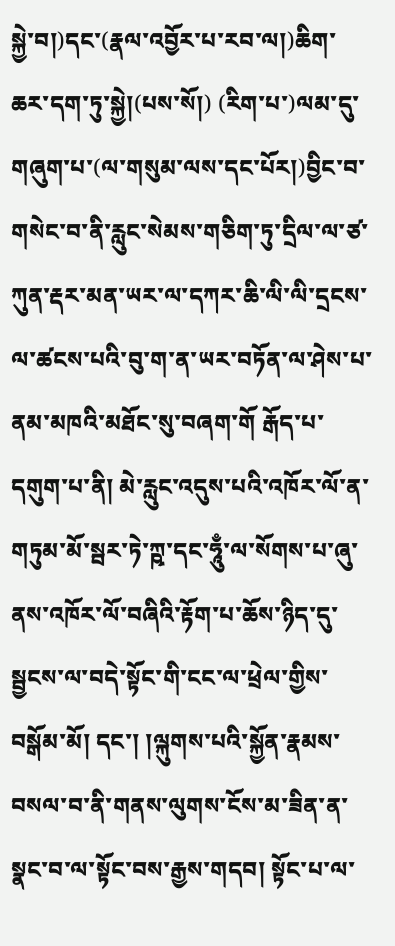སྐྱེ་བ།)དང་(རྣལ་འབྱོར་པ་རབ་ལ།)ཆིག་ཆར་དག་ཏུ་སྐྱེ།(པས་སོ།) (རིག་པ་)ལམ་དུ་གཞུག་པ་(ལ་གསུམ་ལས་དང་པོར།)བྱིང་བ་གསེང་བ་ནི་རླུང་སེམས་གཅིག་ཏུ་དྲིལ་ལ་ཙ་ཀུན་རྡར་མན་ཡར་ལ་དཀར་ཆི་ལི་ལི་དྲངས་ལ་ཚངས་པའི་བུ་ག་ན་ཡར་བཏོན་ལ་ཤེས་པ་ནམ་མཁའི་མཐོང་སུ་བཞག་གོ རྒོད་པ་དགུག་པ་ནི། མེ་རླུང་འདུས་པའི་འཁོར་ལོ་ན་གཏུམ་མོ་སྦར་ཏེ་ཀྵ་དང་ཧཱུྃ་ལ་སོགས་པ་ཞུ་ནས་འཁོར་ལོ་བཞིའི་རྟོག་པ་ཆོས་ཉིད་དུ་སྦྱངས་ལ་བདེ་སྟོང་གི་ངང་ལ་ཕྲེལ་གྱིས་བསྒོམ་མོ། དང་། །ལྐུགས་པའི་སྐྱོན་རྣམས་བསལ་བ་ནི་གནས་ལུགས་ངོས་མ་ཟིན་ན་སྣང་བ་ལ་སྟོང་བས་རྒྱས་གདབ། སྟོང་པ་ལ་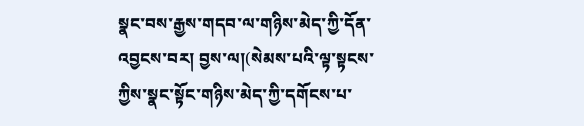སྣང་བས་རྒྱས་གདབ་ལ་གཉིས་མེད་ཀྱི་དོན་འབྱངས་བར། བྱས་ལ།(སེམས་པའི་ལྟ་སྟངས་ཀྱིས་སྣང་སྟོང་གཉིས་མེད་ཀྱི་དགོངས་པ་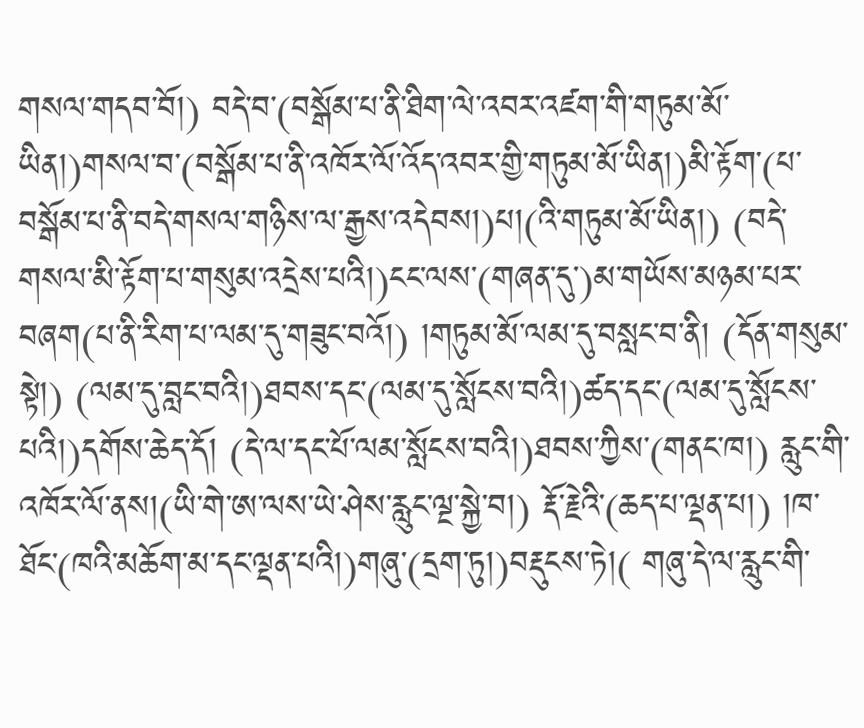གསལ་གདབ་བོ།) བདེ་བ་(བསྒོམ་པ་ནི་ཐིག་ལེ་འབར་འཛག་གི་གཏུམ་མོ་ཡིན།)གསལ་བ་(བསྒོམ་པ་ནི་འཁོར་ལོ་འོད་འབར་གྱི་གཏུམ་མོ་ཡིན།)མི་རྟོག་(པ་བསྒོམ་པ་ནི་བདེ་གསལ་གཉིས་ལ་རྒྱས་འདེབས།)པ།(འི་གཏུམ་མོ་ཡིན།) (བདེ་གསལ་མི་རྟོག་པ་གསུམ་འདྲེས་པའི།)ངང་ལས་(གཞན་དུ་)མ་གཡོས་མཉམ་པར་བཞག(པ་ནི་རིག་པ་ལམ་དུ་གཟུང་བའོ།) །གཏུམ་མོ་ལམ་དུ་བསླང་བ་ནི། (དོན་གསུམ་སྟེ།) (ལམ་དུ་བླང་བའི།)ཐབས་དང་(ལམ་དུ་སློངས་བའི།)ཚད་དང་(ལམ་དུ་སློངས་པའི།)དགོས་ཆེད་དོ། (དེ་ལ་དང་པོ་ལམ་སློངས་བའི།)ཐབས་ཀྱིས་(གནང་ཁ།) རླུང་གི་འཁོར་ལོ་ནས།(ཡི་གེ་ཨ་ལས་ཡེ་ཤེས་རླུང་ལྔ་སྐྱེ་བ།) རྡོ་རྗེའི་(ཆད་པ་ལྡན་པ།) །ཁ་ཐོང་(ཁའི་མཆོག་མ་དང་ལྡན་པའི།)གཞུ་(དྲག་ཏུ།)བརྡུངས་ཏེ།( གཞུ་དེ་ལ་རླུང་གི་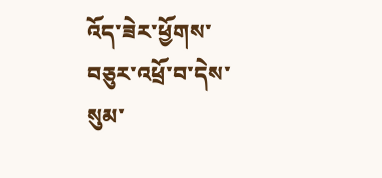འོད་ཟེར་ཕྱོགས་བཅུར་འཕྲོ་བ་དེས་སུམ་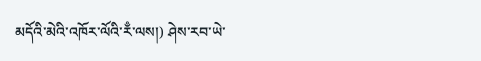མདོའི་མེའི་འཁོར་ལོའི་རྃ་ལས།) ཤེས་རབ་ཡེ་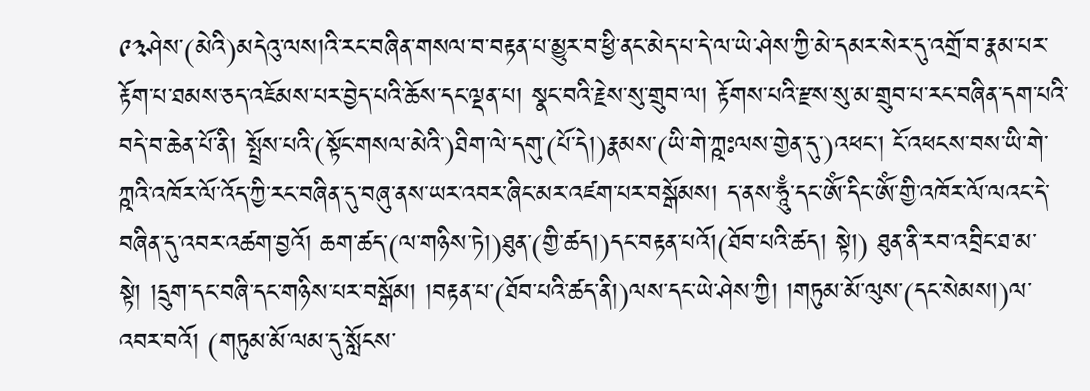༩༣ཤེས་(མེའི)མདེའུ་ལས།འི་རང་བཞིན་གསལ་བ་བརྟན་པ་མྱུར་བ་ཕྱི་ནང་མེད་པ་དེ་ལ་ཡེ་ཤེས་ཀྱི་མེ་དམར་སེར་དུ་འགྲོ་བ་རྣམ་པར་རྟོག་པ་ཐམས་ཅད་འཇོམས་པར་བྱེད་པའི་ཆོས་དང་ལྡན་པ། སྣང་བའི་རྗེས་སུ་གྲུབ་ལ། རྟོགས་པའི་རྫས་སུ་མ་གྲུབ་པ་རང་བཞིན་དག་པའི་བདེ་བ་ཆེན་པོ་ནི། སྤྲོས་པའི་(སྟོང་གསལ་མེའི་)ཐིག་ལེ་དགུ་(པོ་དེ།)རྣམས་(ཡི་གེ་ཀྵཿལས་གྱེན་དུ་)འཕང་། ངོ་འཕངས་བས་ཡི་གེ་ཀྵའི་འཁོར་ལོ་འོད་ཀྱི་རང་བཞིན་དུ་བཞུ་ནས་ཡར་འབར་ཞིང་མར་འཛག་པར་བསྒོམས། ད་ནས་ཧཱུྃ་དང་ༀ་དིང་ༀ་གྱི་འཁོར་ལོ་ལའང་དེ་བཞིན་དུ་འབར་འཚག་བྱའོ། ཆག་ཚད་(ལ་གཉིས་ཏེ།)ཐུན་(གྱི་ཚད།)དང་བརྟན་པའོ།(ཐོབ་པའི་ཚད། སྟེ།) ཐུན་ནི་རབ་འབྲིང་ཐ་མ་སྟེ། །དྲུག་དང་བཞི་དང་གཉིས་པར་བསྒོམ། །བརྟན་པ་(ཐོབ་པའི་ཚད་ནི།)ལས་དང་ཡེ་ཤེས་ཀྱི། །གཏུམ་མོ་ལུས་(དང་སེམས།)ལ་འབར་བའོ། (གཏུམ་མོ་ལམ་དུ་སློངས་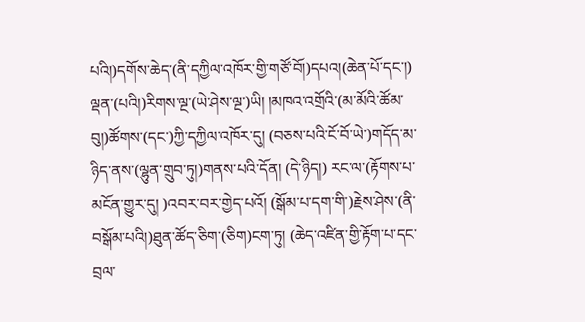པའི།)དགོས་ཆེད་(ནི་དཀྱིལ་འཁོར་གྱི་གཙོ་བོ།)དཔའ།(ཆེན་པོ་དང་།) ལྡན་(པའི།)རིགས་ལྔ་(ཡེ་ཤེས་ལྔ་)ཡི། །མཁའ་འགྲོའི་(མ་མོའི་ཚོམ་བུ།)ཚོགས་(དང་)ཀྱི་དཀྱིལ་འཁོར་དུ། (བཅས་པའི་ངོ་བོ་ཡེ་)གདོད་མ་ཉིད་ནས་(ལྷུན་གྲུབ་ཏུ།)གནས་པའི་དོན། (དེ་ཉིད།) རང་ལ་(རྟོགས་པ་མངོན་གྱུར་དུ། )འབར་བར་གྱེད་པའོ། (སྒོམ་པ་དག་གི་)རྗེས་ཤེས་(ནི་བསྒོམ་པའི།)ཐུན་ཚོད་ཅིག་(ཅིག)ངག་ཏུ། (ཆེད་འཛིན་གྱི་རྟོག་པ་དང་བྲལ་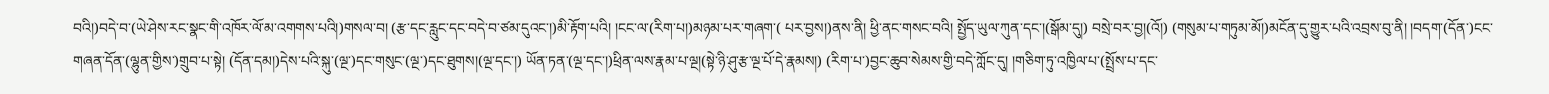བའི།)བདེ་བ་(ཡེ་ཤེས་རང་སྣང་གི་འཁོར་ལོ་མ་འགགས་པའི།)གསལ་བ། (རྩ་དང་རླུང་དང་བདེ་བ་ཙམ་དུའང་།)མི་རྟོག་པའི། །ངང་ལ་(རིག་པ།)མཉམ་པར་གཞག་( པར་བྱས།)ནས་ནི། ཕྱི་ནང་གསང་བའི། སྤྱོད་ཡུལ་ཀུན་དང་།(སྒོམ་དུ།) བསྲེ་བར་བྱ།(འོ།) (གསུམ་པ་གཏུམ་མོ།)མངོན་དུ་གྱུར་པའི་འབྲས་བུ་ནི། །བདག་(དོན་)ངང་གཞན་དོན་(ལྷུན་གྱིས་)གྲུབ་པ་སྟེ། (དོན་དམ།)དེས་པའི་སྐུ་(ལྔ་)དང་གསུང་(ལྔ་)དང་ཐུགས།(ལྔ་དང་།) ཡོན་ཏན་(ལྔ་དང་།)ཕྲིན་ལས་རྣམ་པ་ལྔ།(སྟེ་ཉི་ཤུ་རྩ་ལྔ་པོ་དེ་རྣམས།) (རིག་པ་)བྱང་ཆུབ་སེམས་གྱི་བདེ་ཀློང་དུ། །གཅིག་ཏུ་འཁྱིལ་པ་(སྤྲོས་པ་དང་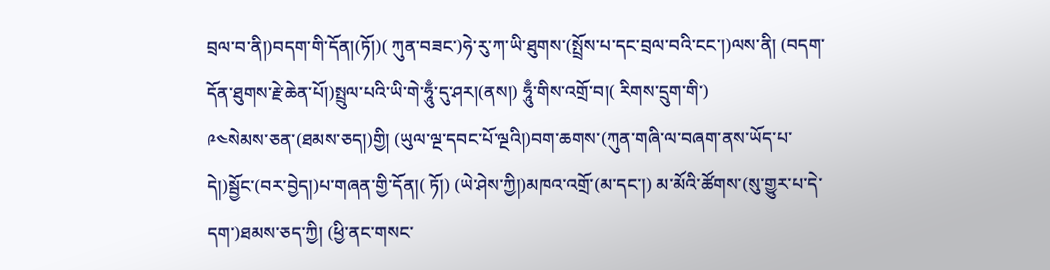བྲལ་བ་ནི།)བདག་གི་དོན།(ཏོ།)( ཀུན་བཟང་)ཧེ་རུ་ཀ་ཡི་ཐུགས་(སྤྲོས་པ་དང་བྲལ་བའི་ངང་།)ལས་ནི། (བདག་དོན་ཐུགས་རྗེ་ཆེན་པོ།)སྤྲུལ་པའི་ཡི་གེ་ཧཱུྃ་དུ་ཤར།(ནས།) ཧཱུྃ་གིས་འགྲོ་བ།( རིགས་དྲུག་གི་)
༩༤སེམས་ཅན་(ཐམས་ཅད།)གྱི། (ཡུལ་ལྔ་དབང་པོ་ལྔའི།)བག་ཆགས་(ཀུན་གཞི་ལ་བཞག་ནས་ཡོད་པ་དེ།)སྦྱོང་(བར་བྱེད།)པ་གཞན་གྱི་དོན།( ཏོ།) (ཡེ་ཤེས་ཀྱི།)མཁའ་འགྲོ་(མ་དང་།) མ་མོའི་ཚོགས་(སུ་གྱུར་པ་དེ་དག་)ཐམས་ཅད་ཀྱི། (ཕྱི་ནང་གསང་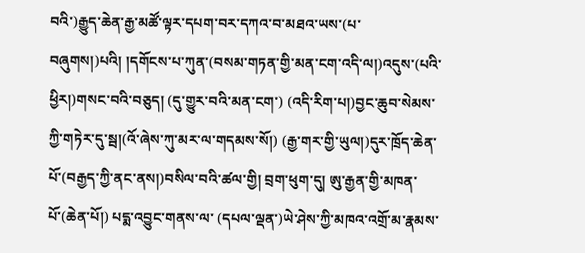བའི་)རྒྱུད་ཆེན་རྒྱ་མཚོ་ལྟར་དཔག་བར་དཀའ་བ་མཐའ་ཡས་(པ་བཞུགས།)པའི། །དགོངས་པ་ཀུན་(བསམ་གཏན་གྱི་མན་ངག་འདི་ལ།)འདུས་(པའི་ཕྱིར།)གསང་བའི་བཅུད། (དུ་གྱུར་བའི་མན་ངག་) (འདི་རིག་པ།)བྱང་ཆུབ་སེམས་ཀྱི་གཏེར་དུ་སྦ།(འོ་ཞེས་ཀུ་མར་ལ་གདམས་སོ།) (རྒྱ་གར་གྱི་ཡུལ།)དུར་ཁྲོད་ཆེན་པོ་(བརྒྱད་ཀྱི་ནང་ནས།)བསིལ་བའི་ཚལ་གྱི། བྲག་ཕུག་དུ། ཨུ་རྒྱན་གྱི་མཁན་པོ་(ཆེན་པོ།) པདྨ་འབྱུང་གནས་ལ་ (དཔལ་ལྡན་)ཡེ་ཤེས་ཀྱི་མཁའ་འགྲོ་མ་རྣམས་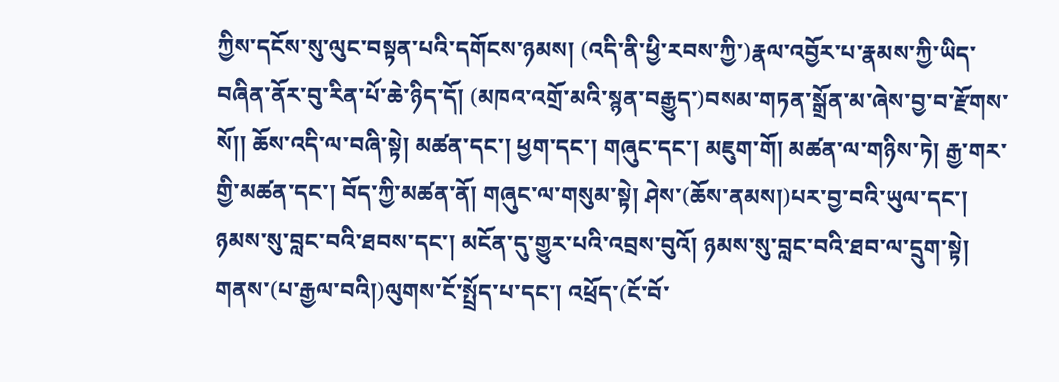ཀྱིས་དངོས་སུ་ལུང་བསྟན་པའི་དགོངས་ཉམས། (འདི་ནི་ཕྱི་རབས་ཀྱི་)རྣལ་འབྱོར་པ་རྣམས་ཀྱི་ཡིད་བཞིན་ནོར་བུ་རིན་པོ་ཆེ་ཉིད་དོ། (མཁའ་འགྲོ་མའི་སྙན་བརྒྱུད་)བསམ་གཏན་སྒྲོན་མ་ཞེས་བྱ་བ་རྫོགས་སོ།། ཆོས་འདི་ལ་བཞི་སྟེ། མཚན་དང་། ཕྱག་དང་། གཞུང་དང་། མཇུག་གོ། མཚན་ལ་གཉིས་ཏེ། རྒྱ་གར་གྱི་མཚན་དང་། བོད་ཀྱི་མཚན་ནོ། གཞུང་ལ་གསུམ་སྟེ། ཤེས་(ཆོས་ནམས།)པར་བྱ་བའི་ཡུལ་དང་། ཉམས་སུ་བླང་བའི་ཐབས་དང་། མངོན་དུ་གྱུར་པའི་འབྲས་བུའོ། ཉམས་སུ་བླང་བའི་ཐབ་ལ་དྲུག་སྟེ། གནས་(པ་རྒྱལ་བའི།)ལུགས་ངོ་སྤྲོད་པ་དང་། འཕྲོད་(ངོ་བོ་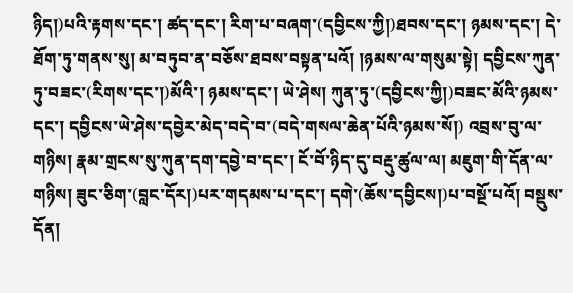ཉིད།)པའི་རྟགས་དང་། ཚད་དང་། རིག་པ་བཞག་(དབྱིངས་ཀྱི།)ཐབས་དང་། ཉམས་དང་། དེ་ཐོག་ཏུ་གནས་སུ། མ་བཏུབ་ན་བཅོས་ཐབས་བསྟན་པའོ། །ཉམས་ལ་གསུམ་སྟེ། དབྱིངས་ཀུན་ཏུ་བཟང་(རིགས་དང་།)མོའི་། ཉམས་དང་། ཡེ་ཤེས། ཀུན་ཏུ་(དབྱིངས་ཀྱི།)བཟང་མོའི་ཉམས་དང་། དབྱིངས་ཡེ་ཤེས་དབྱེར་མེད་བདེ་བ་(བདེ་གསལ་ཆེན་པོའི་ཉམས་སོ།) འབྲས་བུ་ལ་གཉིས། རྣམ་གྲངས་སུ་ཀུན་དག་དབྱེ་བ་དང་། ངོ་བོ་ཉིད་དུ་བརྡུ་ཚུལ་ལ། མཇུག་གི་དོན་ལ་གཉིས། ཟུང་ཅིག་(བླང་དོར།)པར་གདམས་པ་དང་། དགེ་(ཆོས་དབྱིངས།)པ་བསྔོ་པའོ། བསྡུས་དོན།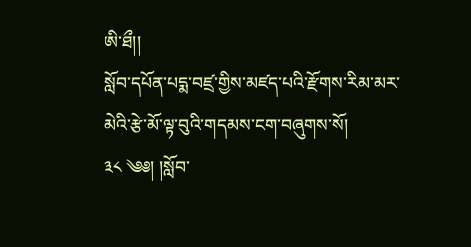ཨི་ཐྀ།།
སློབ་དཔོན་པདྨ་བཛྲ་གྱིས་མཛད་པའི་རྫོགས་རིམ་མར་མེའི་རྩེ་མོ་ལྟ་བུའི་གདམས་ངག་བཞུགས་སོ།
༣༨ ༄༅། །སློབ་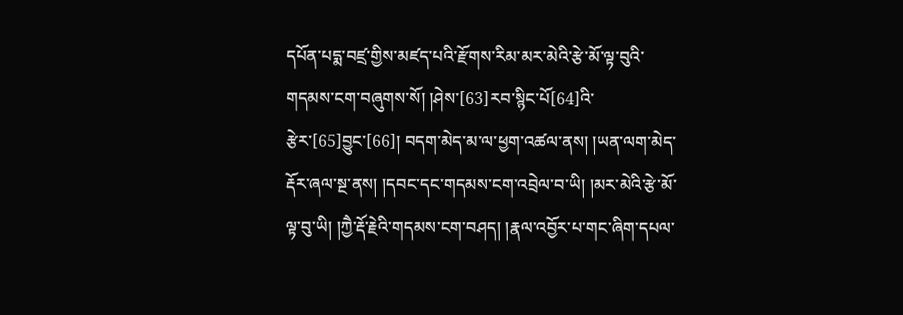དཔོན་པདྨ་བཛྲ་གྱིས་མཛད་པའི་རྫོགས་རིམ་མར་མེའི་རྩེ་མོ་ལྟ་བུའི་གདམས་ངག་བཞུགས་སོ། །ཤེས་[63]རབ་སྙིང་པོ[64]འི་རྩེར་[65]བྱུང་[66]། བདག་མེད་མ་ལ་ཕྱག་འཚལ་ནས། །ཡན་ལག་མེད་རྡོར་ཞལ་སྔ་ནས། །དབང་དང་གདམས་ངག་འབྲེལ་བ་ཡི། །མར་མེའི་རྩེ་མོ་ལྟ་བུ་ཡི། །ཀྱཻ་རྡོ་རྗེའི་གདམས་ངག་བཤད། །རྣལ་འབྱོར་པ་གང་ཞིག་དཔལ་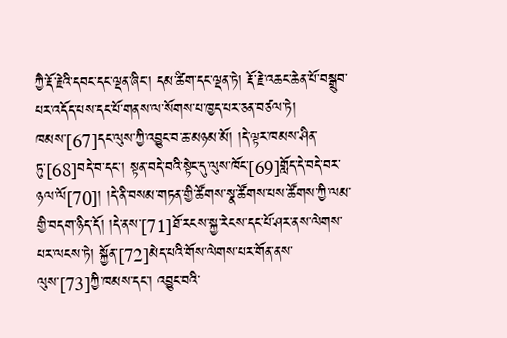ཀྱཻ་རྡོ་རྗེའི་དབང་དང་ལྡན་ཞིང་། དམ་ཚིག་དང་ལྡན་ཏེ། རྡོ་རྗེ་འཆང་ཆེན་པོ་བསྒྲུབ་པར་འདོད་པས་དང་པོ་གནས་ལ་སོགས་པ་ཁྱད་པར་ཅན་བཙལ་ཏེ། ཁམས་[67]དང་ལུས་ཀྱི་འབྱུང་བ་ཆ་མཉམ་མོ། །དེ་ལྟར་ཁམས་ཤིན་ཏུ་[68]བདེ་བ་དང་། སྟན་བདེ་བའི་སྟེང་དུ་ལུས་ཁོང་[69]གློད་དེ་བདེ་བར་ཉལ་ལོ[70]། །དེ་ནི་བསམ་གཏན་གྱི་ཚོགས་སྣ་ཚོགས་པས་ཚོགས་ཀྱི་ལམ་གྱི་བདག་ཉིད་དོ། །དེ་ནས་[71]ཐོ་རངས་སྐྱ་རེངས་དང་པོ་ཤར་ནས་ལེགས་པར་ལངས་ཏེ། སྐྱོན་[72]མེད་པའི་གོས་ལེགས་པར་གོན་ནས་ལུས་[73]ཀྱི་ཁམས་དང་། འབྱུང་བའི་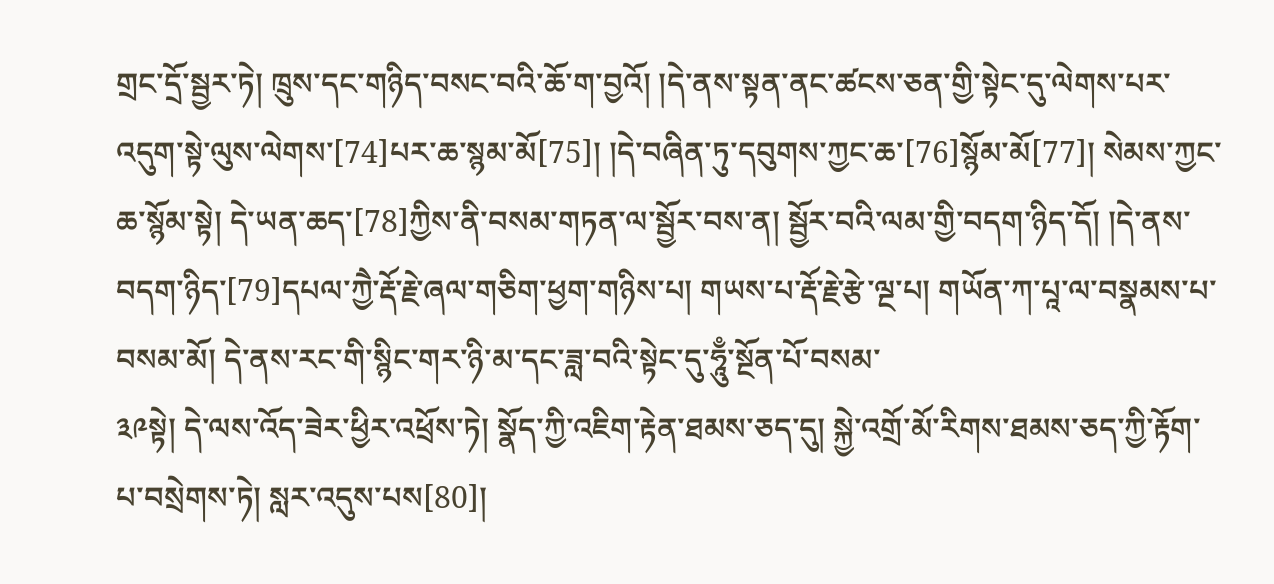གྲང་དྲོ་སྦྱར་ཏེ། ཁྲུས་དང་གཉིད་བསང་བའི་ཆོ་ག་བྱའོ། །དེ་ནས་སྟན་ནང་ཚངས་ཅན་གྱི་སྟེང་དུ་ལེགས་པར་འདུག་སྟེ་ལུས་ལེགས་[74]པར་ཆ་སྙམ་མོ[75]། །དེ་བཞིན་ཏུ་དབུགས་ཀྱང་ཆ་[76]སྙོམ་མོ[77]། སེམས་ཀྱང་ཆ་སྙོམ་སྟེ། དེ་ཡན་ཆད་[78]ཀྱིས་ནི་བསམ་གཏན་ལ་སྦྱོར་བས་ན། སྦྱོར་བའི་ལམ་གྱི་བདག་ཉིད་དོ། །དེ་ནས་བདག་ཉིད་[79]དཔལ་ཀྱཻ་རྡོ་རྗེ་ཞལ་གཅིག་ཕྱག་གཉིས་པ། གཡས་པ་རྡོ་རྗེ་རྩེ་ལྔ་པ། གཡོན་ཀ་པཱ་ལ་བསྣམས་པ་བསམ་མོ། དེ་ནས་རང་གི་སྙིང་གར་ཉི་མ་དང་ཟླ་བའི་སྟེང་དུ་ཧཱུྃ་སྔོན་པོ་བསམ་
༣༩སྟེ། དེ་ལས་འོད་ཟེར་ཕྱིར་འཕྲོས་ཏེ། སྣོད་ཀྱི་འཇིག་རྟེན་ཐམས་ཅད་དུ། སྐྱེ་འགྲོ་མོ་རིགས་ཐམས་ཅད་ཀྱི་རྟོག་པ་བསྲེགས་ཏེ། སླར་འདུས་པས[80]།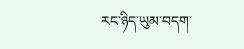རང་ཉིད་ཡུམ་བདག་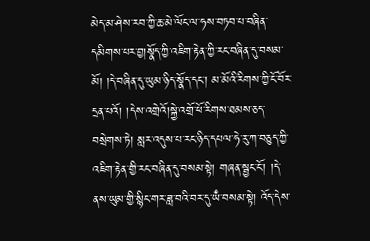མེད་མ་ཤེས་རབ་ཀྱི་ཆ་མེ་ལོང་ལ་ཧས་བཏབ་པ་བཞིན་དམིགས་པར་བྱ།སྣོད་ཀྱི་འཇིག་རྟེན་ཀྱི་རང་བཞིན་དུ་བསམ་མོ། །དེ་བཞིན་དུ་ཡུམ་ཉིད་སྣོད་དང་། མ་མོའི་རིགས་ཀྱི་ངོ་བོར་དྲན་པའོ། །དེས་འགྲེའོ།སྐྱེ་འགྲོ་ཕོ་རིགས་ཐམས་ཅད་བསྲེགས་ཏེ། སླར་འདུས་པ་རང་ཉིད་དཔལ་ཧེ་རུ་ཀ་བཅུད་ཀྱི་འཇིག་རྟེན་གྱི་རང་བཞིན་དུ་བསམ་སྟེ། གཞན་སྦྱང་ངོ་། །དེ་ནས་ཡུམ་གྱི་སྙིང་གར་ཟླ་བའི་བར་དུ་ཡྃ་བསམ་སྟེ། འོད་དེས་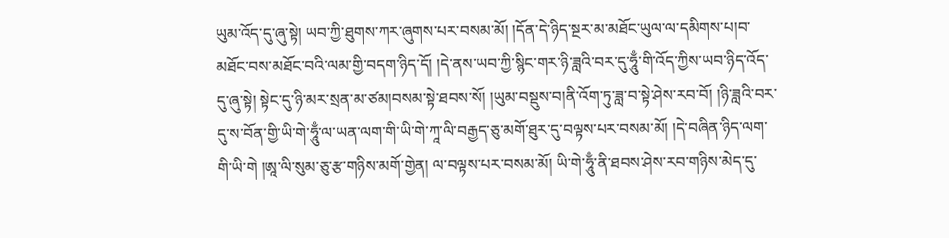ཡུམ་འོད་དུ་ཞུ་སྟེ། ཡབ་ཀྱི་ཐུགས་ཀར་ཞུགས་པར་བསམ་མོ། །དོན་དེ་ཉིད་སྔར་མ་མཐོང་ཡུལ་ལ་དམིགས་པ།བ་མཐོང་བས་མཐོང་བའི་ལམ་གྱི་བདག་ཉིད་དོ། །དེ་ནས་ཡབ་ཀྱི་སྙིང་གར་ཉི་ཟླའི་བར་དུ་ཧཱུྃ་གི་འོད་ཀྱིས་ཡབ་ཉིད་འོད་དུ་ཞུ་སྟེ། སྟེང་དུ་ཉི་མར་སྲན་མ་ཙམ།བསམ་སྟེ་ཐབས་སོ། །ཡུམ་བསྡུས་བ།ནི་འོག་ཏུ་ཟླ་བ་སྟེ་ཤེས་རབ་བོ། །ཉི་ཟླའི་བར་དུ་ས་བོན་གྱི་ཡི་གེ་ཧཱུྃ་ལ་ཡན་ལག་གི་ཡི་གེ་ཀཱ་ལི་བརྒྱད་ཅུ་མགོ་ཐུར་དུ་བལྟས་པར་བསམ་མོ། །དེ་བཞིན་ཉིད་ལག་གི་ཡི་གེ །ཨཱ་ལི་སུམ་ཅུ་རྩ་གཉིས་མགོ་གྱེན། ལ་བལྟས་པར་བསམ་མོ། ཡི་གེ་ཧཱུྃ་ནི་ཐབས་ཤེས་རབ་གཉིས་མེད་དུ་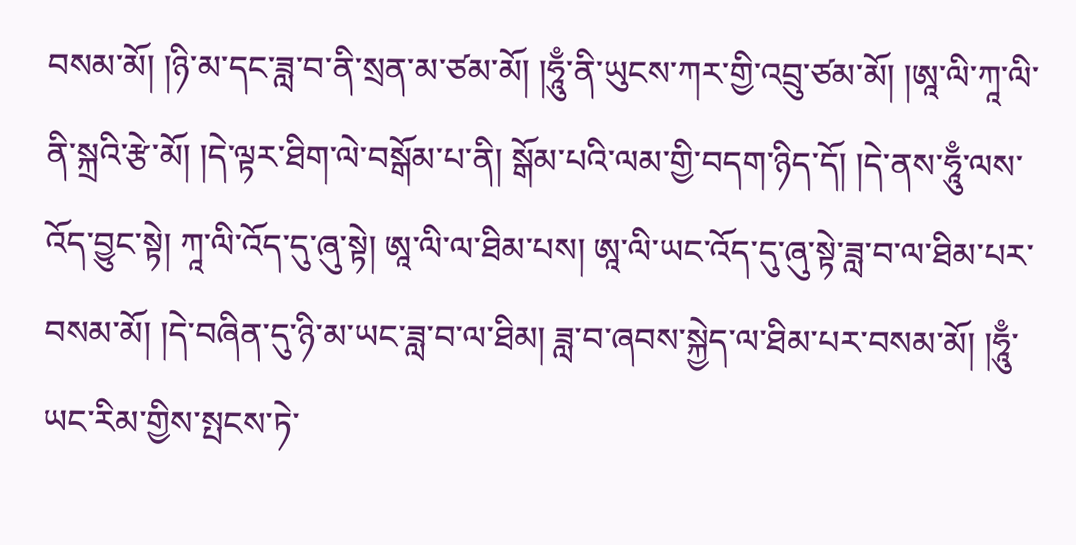བསམ་མོ། །ཉི་མ་དང་ཟླ་བ་ནི་སྲན་མ་ཙམ་མོ། །ཧཱུྃ་ནི་ཡུངས་ཀར་གྱི་འབྲུ་ཙམ་མོ། །ཨཱ་ལི་ཀཱ་ལི་ནི་སྐྲའི་རྩེ་མོ། །དེ་ལྟར་ཐིག་ལེ་བསྒོམ་པ་ནི། སྒོམ་པའི་ལམ་གྱི་བདག་ཉིད་དོ། །དེ་ནས་ཧཱུྃ་ལས་འོད་བྱུང་སྟེ། ཀཱ་ལི་འོད་དུ་ཞུ་སྟེ། ཨཱ་ལི་ལ་ཐིམ་པས། ཨཱ་ལི་ཡང་འོད་དུ་ཞུ་སྟེ་ཟླ་བ་ལ་ཐིམ་པར་བསམ་མོ། །དེ་བཞིན་དུ་ཉི་མ་ཡང་ཟླ་བ་ལ་ཐིམ། ཟླ་བ་ཞབས་སྐྱེད་ལ་ཐིམ་པར་བསམ་མོ། །ཧཱུྃ་ཡང་རིམ་གྱིས་སྤངས་ཏེ་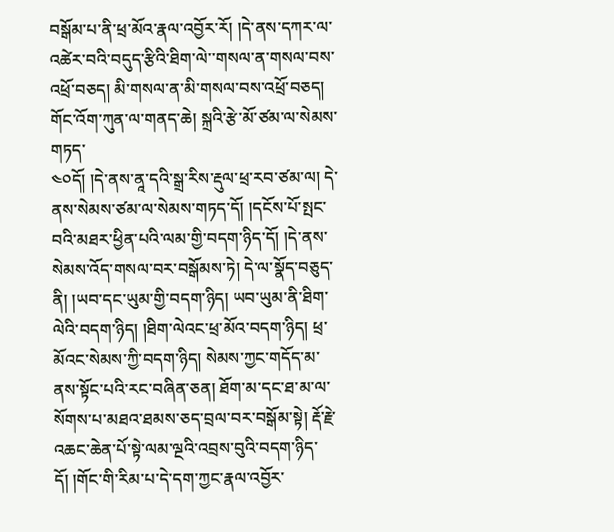བསྒོམ་པ་ནི་ཕྲ་མོའ་རྣལ་འབྱོར་རོ། །དེ་ནས་དཀར་ལ་འཚེར་བའི་བདུད་རྩིའི་ཐིག་ལེ་་གསལ་ན་གསལ་བས་འཕྲོ་བཅད། མི་གསལ་ན་མི་གསལ་བས་འཕྲོ་བཅད། གོང་འོག་ཀུན་ལ་གནད་ཆེ། སྐྲའི་རྩེ་མོ་ཙམ་ལ་སེམས་གཏད་
༤༠དོ། །དེ་ནས་ནཱ་དའི་སྒྲ་རིས་རྡུལ་ཕྲ་རབ་ཙམ་ལ། དེ་ནས་སེམས་ཙམ་ལ་སེམས་གཏད་དོ། །དངོས་པོ་སྤང་བའི་མཐར་ཕྱིན་པའི་ལམ་གྱི་བདག་ཉིད་དོ། །དེ་ནས་སེམས་འོད་གསལ་བར་བསྒོམས་ཏེ། དེ་ལ་སྣོད་བཅུད་ནི། །ཡབ་དང་ཡུམ་གྱི་བདག་ཉིད། ཡབ་ཡུམ་ནི་ཐིག་ལེའི་བདག་ཉིད། །ཐིག་ལེའང་ཕྲ་མོའ་བདག་ཉིད། ཕྲ་མོའང་སེམས་ཀྱི་བདག་ཉིད། སེམས་ཀྱང་གདོད་མ་ནས་སྟོང་པའི་རང་བཞིན་ཅན། ཐོག་མ་དང་ཐ་མ་ལ་སོགས་པ་མཐའ་ཐམས་ཅད་བྲལ་བར་བསྒོམ་སྟེ། རྡོ་རྗེ་འཆང་ཆེན་པོ་སྟེ་ལམ་ལྔའི་འབྲས་བུའི་བདག་ཉིད་དོ། །གོང་གི་རིམ་པ་དེ་དག་ཀྱང་རྣལ་འབྱོར་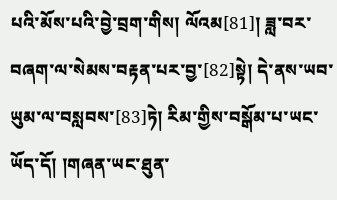པའི་མོས་པའི་བྱེ་བྲག་གིས། ལོའམ[81]། ཟླ་བར་བཞག་ལ་སེམས་བརྟན་པར་བྱ་[82]སྟེ། དེ་ནས་ཡབ་ཡུམ་ལ་བསླབས་[83]ཏེ། རིམ་གྱིས་བསྒོམ་པ་ཡང་ཡོད་དོ། །གཞན་ཡང་ཐུན་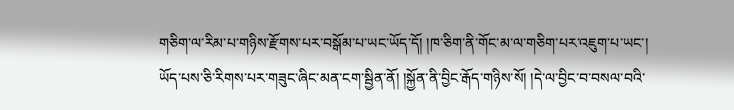གཅིག་ལ་རིམ་པ་གཉིས་རྫོགས་པར་བསྒོམ་པ་ཡང་ཡོད་དོ། །ཁ་ཅིག་ནི་གོང་མ་ལ་གཅིག་པར་འཇུག་པ་ཡང་། ཡོད་པས་ཅི་རིགས་པར་གཟུང་ཞིང་མན་ངག་སྦྱིན་ནོ། །སྐྱོན་ནི་བྱིང་རྒོད་གཉིས་སོ། །དེ་ལ་བྱིང་བ་བསལ་བའི་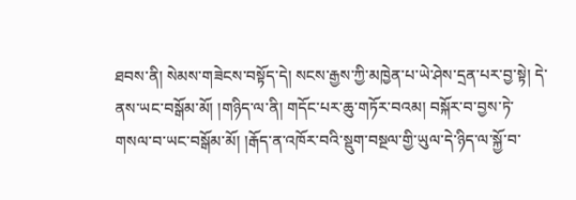ཐབས་ནི། སེམས་གཟེངས་བསྟོད་དེ། སངས་རྒྱས་ཀྱི་མཁྱེན་པ་ཡེ་ཤེས་དྲན་པར་བྱ་སྟེ། དེ་ནས་ཡང་བསྒོམ་མོ། །གཉིད་ལ་ནི། གདོང་པར་ཆུ་གཏོར་བའམ། བསྐོར་བ་བྱས་ཏེ་གསལ་བ་ཡང་བསྒོམ་མོ། །རྒོད་ན་འཁོར་བའི་སྡུག་བསྔལ་གྱི་ཡུལ་དེ་ཉིད་ལ་སྐྱོ་བ་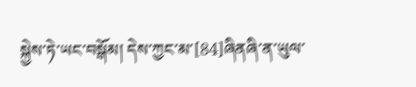སྐྱེས་ཏེ་ཡང་བསྒོམ། དེས་ཀྱང་མ་[84]ཞིནཞི་ན་ཡུལ་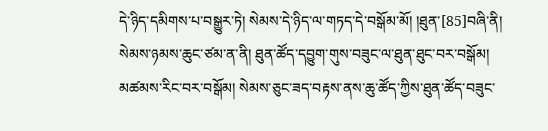དེ་ཉིད་དམིགས་པ་བསྒྱུར་ཏེ། སེམས་དེ་ཉིད་ལ་གཏད་དེ་བསྒོམ་མོ། །ཐུན་[85]བཞི་ནི། སེམས་ཉམས་ཆུང་ཙམ་ན་ནི། ཐུན་ཚོད་དབྱུག་གུས་བཟུང་ལ་ཐུན་ཐུང་བར་བསྒོམ། མཚམས་རིང་བར་བསྒོམ། སེམས་ཅུང་ཟད་བརྟས་ནས་ཆུ་ཚོད་ཀྱིས་ཐུན་ཚོད་བཟུང་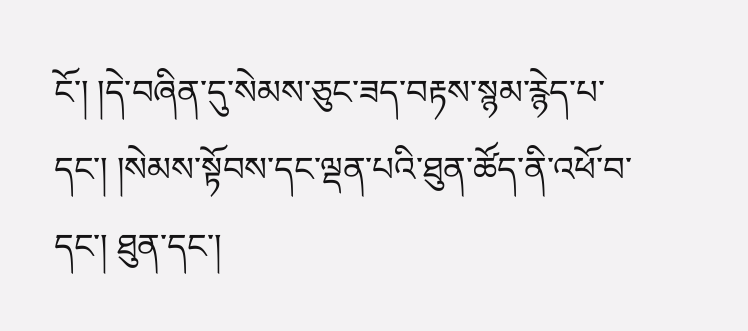ངོ་། །དེ་བཞིན་དུ་སེམས་ཅུང་ཟད་བརྟས་སྙམ་རྙེད་པ་དང་། །སེམས་སྟོབས་དང་ལྡན་པའི་ཐུན་ཚོད་ནི་འཕོ་བ་དང་། ཐུན་དང་།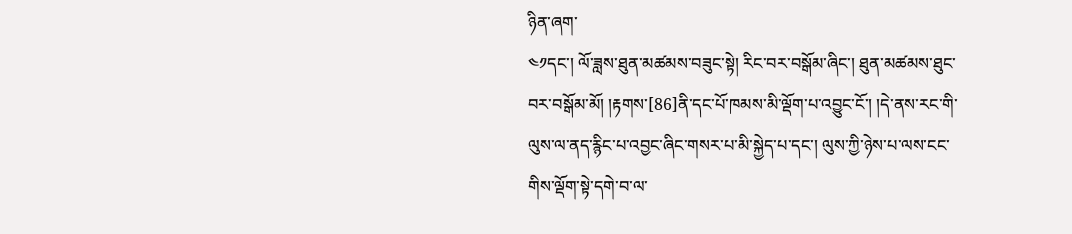ཉིན་ཞག་
༤༡དང་། ལོ་ཟླས་ཐུན་མཚམས་བཟུང་སྟེ། རིང་བར་བསྒོམ་ཞིང་། ཐུན་མཚམས་ཐུང་བར་བསྒོམ་མོ། །རྟགས་[86]ནི་དང་པོ་ཁམས་མི་ལྡོག་པ་འབྱུང་ངོ་། །དེ་ནས་རང་གི་ལུས་ལ་ནད་རྙིང་པ་འབྱང་ཞིང་གསར་པ་མི་སྐྱེད་པ་དང་། ལུས་ཀྱི་ཉེས་པ་ལས་ངང་གིས་ལྡོག་སྟེ་དགེ་བ་ལ་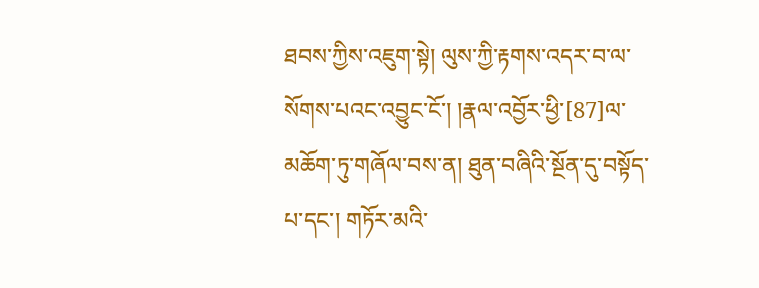ཐབས་ཀྱིས་འཇུག་སྟེ། ལུས་ཀྱི་རྟགས་འདར་བ་ལ་སོགས་པའང་འབྱུང་ངོ་། །རྣལ་འབྱོར་ཕྱི་[87]ལ་མཆོག་ཏུ་གཞོལ་བས་ན། ཐུན་བཞིའི་སྔོན་དུ་བསྟོད་པ་དང་། གཏོར་མའི་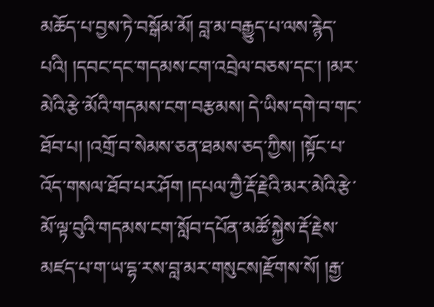མཆོད་པ་བྱས་ཏེ་བསྒོམ་མོ། བླ་མ་བརྒྱུད་པ་ལས་རྙེད་པའི། །དབང་དང་གདམས་ངག་འབྲེལ་བཅས་དང་། །མར་མེའི་རྩེ་མོའི་གདམས་ངག་བརྩམས། དེ་ཡིས་དགེ་བ་གང་ཐོབ་པ། །འགྲོ་བ་སེམས་ཅན་ཐམས་ཅད་ཀྱིས། །སྟོང་པ་འོད་གསལ་ཐོབ་པར་ཤོག །དཔལ་ཀྱཻ་རྡོ་རྗེའི་མར་མེའི་རྩེ་མོ་ལྟ་བུའི་གདམས་ངག་སློབ་དཔོན་མཚོ་སྐྱེས་རྡོ་རྗེས་མཛད་པ་ག་ཡ་དྷ་རས་བླ་མར་གསུངས།རྫོགས་སོ། །རྒྱ་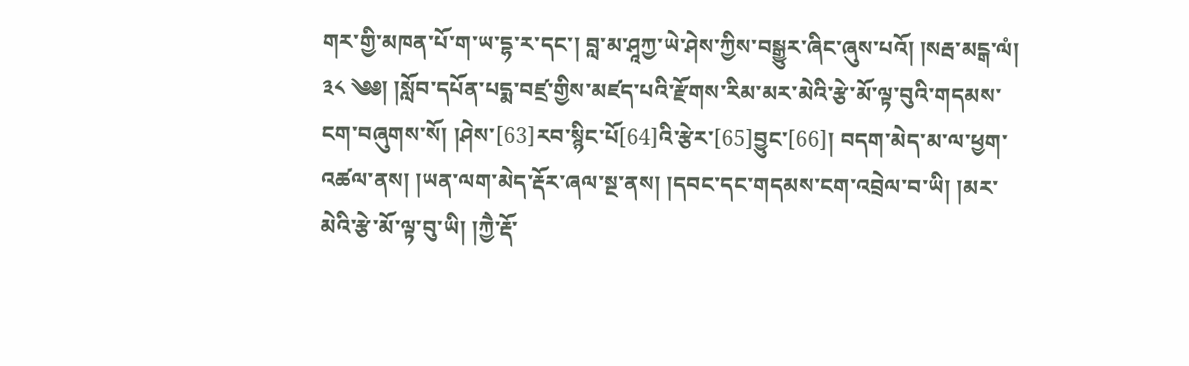གར་གྱི་མཁན་པོ་ག་ཡ་དྷ་ར་དང་། བླ་མ་ཤཱཀྱ་ཡེ་ཤེས་ཀྱིས་བསྒྱུར་ཞིང་ཞུས་པའོ། །སརྦ་མངྒ་ལཾ།
༣༨ ༄༅། །སློབ་དཔོན་པདྨ་བཛྲ་གྱིས་མཛད་པའི་རྫོགས་རིམ་མར་མེའི་རྩེ་མོ་ལྟ་བུའི་གདམས་ངག་བཞུགས་སོ། །ཤེས་[63]རབ་སྙིང་པོ[64]འི་རྩེར་[65]བྱུང་[66]། བདག་མེད་མ་ལ་ཕྱག་འཚལ་ནས། །ཡན་ལག་མེད་རྡོར་ཞལ་སྔ་ནས། །དབང་དང་གདམས་ངག་འབྲེལ་བ་ཡི། །མར་མེའི་རྩེ་མོ་ལྟ་བུ་ཡི། །ཀྱཻ་རྡོ་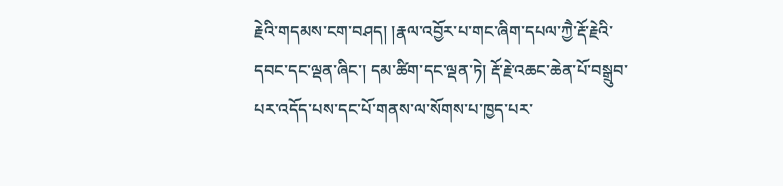རྗེའི་གདམས་ངག་བཤད། །རྣལ་འབྱོར་པ་གང་ཞིག་དཔལ་ཀྱཻ་རྡོ་རྗེའི་དབང་དང་ལྡན་ཞིང་། དམ་ཚིག་དང་ལྡན་ཏེ། རྡོ་རྗེ་འཆང་ཆེན་པོ་བསྒྲུབ་པར་འདོད་པས་དང་པོ་གནས་ལ་སོགས་པ་ཁྱད་པར་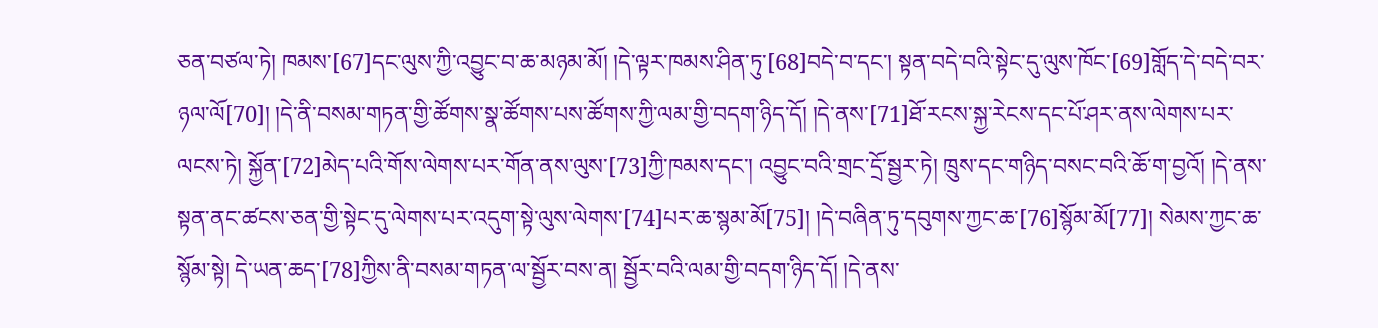ཅན་བཙལ་ཏེ། ཁམས་[67]དང་ལུས་ཀྱི་འབྱུང་བ་ཆ་མཉམ་མོ། །དེ་ལྟར་ཁམས་ཤིན་ཏུ་[68]བདེ་བ་དང་། སྟན་བདེ་བའི་སྟེང་དུ་ལུས་ཁོང་[69]གློད་དེ་བདེ་བར་ཉལ་ལོ[70]། །དེ་ནི་བསམ་གཏན་གྱི་ཚོགས་སྣ་ཚོགས་པས་ཚོགས་ཀྱི་ལམ་གྱི་བདག་ཉིད་དོ། །དེ་ནས་[71]ཐོ་རངས་སྐྱ་རེངས་དང་པོ་ཤར་ནས་ལེགས་པར་ལངས་ཏེ། སྐྱོན་[72]མེད་པའི་གོས་ལེགས་པར་གོན་ནས་ལུས་[73]ཀྱི་ཁམས་དང་། འབྱུང་བའི་གྲང་དྲོ་སྦྱར་ཏེ། ཁྲུས་དང་གཉིད་བསང་བའི་ཆོ་ག་བྱའོ། །དེ་ནས་སྟན་ནང་ཚངས་ཅན་གྱི་སྟེང་དུ་ལེགས་པར་འདུག་སྟེ་ལུས་ལེགས་[74]པར་ཆ་སྙམ་མོ[75]། །དེ་བཞིན་ཏུ་དབུགས་ཀྱང་ཆ་[76]སྙོམ་མོ[77]། སེམས་ཀྱང་ཆ་སྙོམ་སྟེ། དེ་ཡན་ཆད་[78]ཀྱིས་ནི་བསམ་གཏན་ལ་སྦྱོར་བས་ན། སྦྱོར་བའི་ལམ་གྱི་བདག་ཉིད་དོ། །དེ་ནས་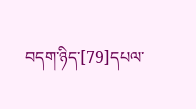བདག་ཉིད་[79]དཔལ་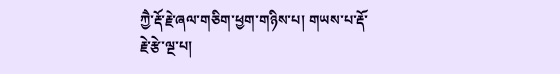ཀྱཻ་རྡོ་རྗེ་ཞལ་གཅིག་ཕྱག་གཉིས་པ། གཡས་པ་རྡོ་རྗེ་རྩེ་ལྔ་པ།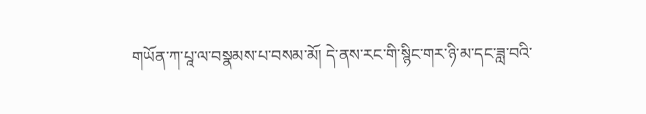གཡོན་ཀ་པཱ་ལ་བསྣམས་པ་བསམ་མོ། དེ་ནས་རང་གི་སྙིང་གར་ཉི་མ་དང་ཟླ་བའི་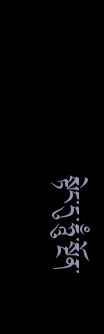སྟེང་དུ་ཧཱུྃ་སྔོན་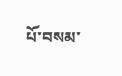པོ་བསམ་